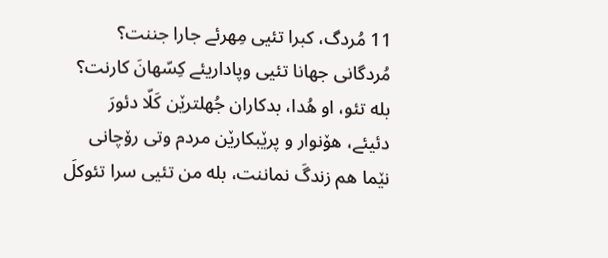11 مُردگ، کبرا تئیی مِهرئے جارا جننت؟ مُردگانی جهانا تئیی وپاداریئے کِسّهانَ کارنت؟
بله تئو، او هُدا، بدکاران جُهلترێن کَلّا دئورَ دئیئے، هۆنوار و پرێبکارێن مردم وتی رۆچانی نێما هم زندگَ نماننت، بله من تئیی سرا تئوکلَ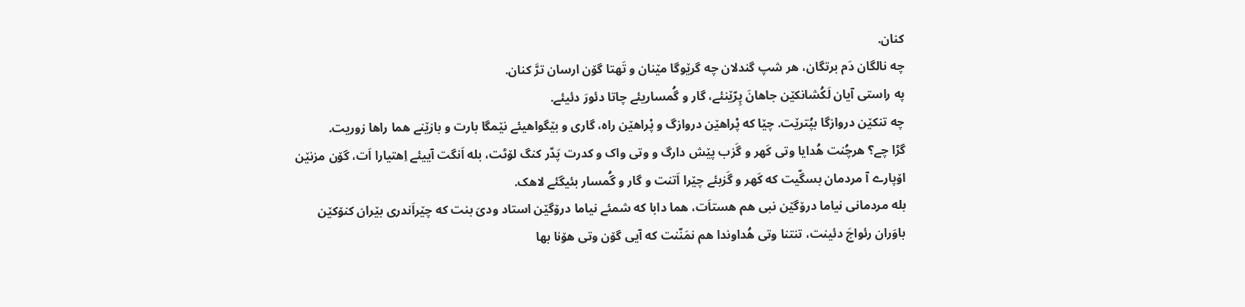کنان.
چه نالگان دَم برتگان، هر شپ گندلان چه گرێوگا مێنان و تَهتا گۆن ارسان ترَّ کنان.
په راستی آیان لَکُشانکێن جاهانَ پِرّێنئے، گار و گُمساریئے چاتا دئورَ دئیئے.
چه تنکێن دروازگا بپُترێت. چێا که پْراهێن دروازگ و پْراهێن راه، گاری و بێگواهیئے نێمگا بارت و بازێنے هما راها زوریت.
گڑا چے؟ هرچُنت هُدایا وتی کَهر و گَزب پێش دارگ و وتی واک و کدرت پَدّر کنگ لۆٹت، بله اَنگت آییئے اِهتیارا اَت، گۆن مزنێن اۆپارے آ مردمان بسگّیت که کَهر و گَزبئے چێرا اَتنت و گار و گُمسار بئیگئے لاهک.
بله مردمانی نیاما درۆگێن نبی هم هستاَت، هما دابا که شمئے نیاما درۆگێن استاد ودیَ بنت که چێراَندری بێران کنۆکێن باوَران رئواجَ دئینت، تنتنا وتی هُداوندا هم نمَنّنت که آیی گۆن وتی هۆنا بها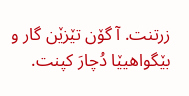زرتنت. آ گۆن تێزێن گار و بێگواهیێا دُچارَ کپنت.